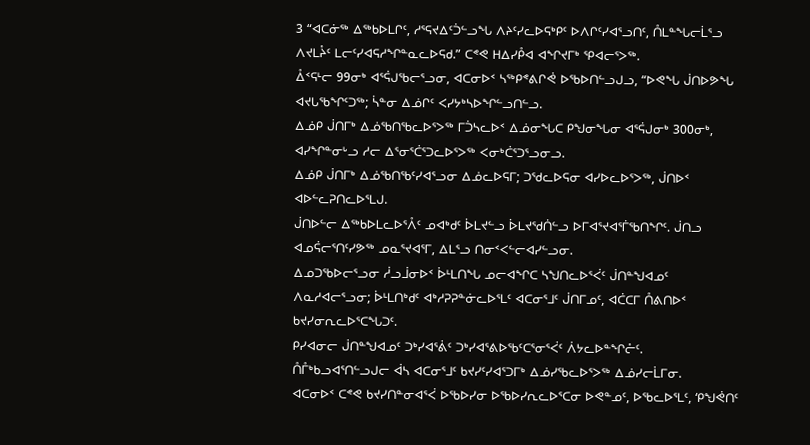3 “ᐊᑕᓃᖅ ᐃᖅᑲᐅᒪᒋᑦ, ᓱᕐᕋᔪᐃᑦᑑᓪᓗᖓ ᐱᔨᑦᓯᓚᐅᕋᒃᑭᑦ ᐅᐱᒋᑦᓯᐊᕐᓗᑎᑦ, ᑍᒪᓐᖓᓕᒫᕐᓗ ᐱᔪᒪᔧᑦ ᒪᓕᑦᓯᐊᕋᓱᖏᓐᓇᓚᐅᕋᑯ.” ᑕᕝᕙ ᕼᐃᓯᑬᐊ ᐊᖏᔪᒥᒃ ᕿᐊᓕᕐᐳᖅ.
ᐂᑉᕋᒻᓕ 99ᓂᒃ ᐊᕐᕌᒍᖃᓕᕐᓗᓂ, ᐊᑕᓂᐅᑉ ᓴᖅᑭᕝᕕᒋᕚ ᐅᖃᐅᑎᓪᓗᒍᓗ, “ᐅᕙᖓ ᒎᑎᐅᕗᖓ ᐊᔪᒐᖃᖏᑦᑐᖅ; ᓵᓐᓂ ᐃᓅᒋᑦ ᐸᓯᔭᒃᓴᐅᖏᓪᓗᑎᓪᓗ.
ᐃᓅᑭ ᒎᑎᒥᒃ ᐃᓅᖃᑎᖃᓚᐅᕐᐳᖅ ᒥᑑᓴᓚᐅᑉ ᐃᓅᓂᖓᑕ ᑭᖑᓂᖓᓂ ᐊᕐᕌᒍᓂᒃ 300ᓂᒃ, ᐊᓯᖏᓐᓂᒡᓗ ᓱᓕ ᐃᕐᓂᕐᑖᕐᑐᓚᐅᕐᐳᖅ ᐸᓂᒃᑖᕐᑐᕐᓗᓂᓗ.
ᐃᓅᑭ ᒎᑎᒥᒃ ᐃᓅᖃᑎᖃᑦᓯᐊᕐᓗᓂ ᐃᓅᓚᐅᕋᒥ; ᑐᖁᓚᐅᕋᓂ ᐊᓯᐅᓚᐅᕐᐳᖅ, ᒎᑎᐅᑉ ᐊᐅᓪᓚᕈᑎᓚᐅᕐᒪᒍ.
ᒎᑎᐅᓪᓕ ᐃᖅᑲᐅᒪᓚᐅᕐᐰᑦ ᓄᐊᒃᑯᑦ ᐆᒪᔪᓪᓗ ᐆᒪᔪᖁᑏᓪᓗ ᐅᒥᐊᕐᔪᐊᕐᒦᖃᑎᖏᑦ. ᒎᑎᓗ ᐊᓄᕌᓕᕐᑎᑦᓯᕗᖅ ᓄᓇᕐᔪᐊᕐᒥ, ᐃᒪᕐᓗ ᑎᓂᑉᐸᓪᓕᐊᓯᓪᓗᓂ.
ᐃᓄᑐᖃᐅᓕᕐᓗᓂ ᓲᓗᒨᓂᐅᑉ ᐆᒻᒪᑎᖓ ᓄᓕᐊᖏᑕ ᓴᖑᑎᓚᐅᕐᐹᑦ ᒎᑎᓐᖑᐊᓄᑦ ᐱᓇᓱᐊᓕᕐᓗᓂ; ᐆᒻᒪᑎᒃᑯᑦ ᐊᒃᓱᕈᕈᓐᓃᓚᐅᕐᒪᑦ ᐊᑕᓂᕐᒧᑦ ᒎᑎᒥᓄᑦ, ᐊᑖᑕᒥ ᑍᕕᑎᐅᑉ ᑲᔪᓯᓂᕆᓚᐅᕐᑕᖓᑐᑦ.
ᑭᓯᐊᓂᓕ ᒎᑎᓐᖑᐊᓄᑦ ᑐᒃᓯᐊᕐᕖᑦ ᑐᒃᓯᐊᕐᕕᐅᖃᑦᑕᕐᓂᕐᐹᑦ ᐲᔭᓚᐅᓐᖏᓔᑦ. ᑍᒤᒃᑲᓗᐊᕐᑎᓪᓗᒍᓕ ᐋᓴ ᐊᑕᓂᕐᒧᑦ ᑲᔪᓯᑦᓯᐊᕐᑐᒥᒃ ᐃᓅᓯᖃᓚᐅᕐᐳᖅ ᐃᓅᓯᓕᒫᒥᓂ.
ᐊᑕᓂᐅᑉ ᑕᕝᕙ ᑲᔪᓯᑎᓐᓂᐊᕐᐹ ᐅᖃᐅᓯᓂ ᐅᖃᐅᓯᕆᓚᐅᕐᑕᓂ ᐅᕙᓐᓄᑦ, ᐅᖃᓚᐅᕐᒪᑦ, ‘ᑭᖑᕚᑎᑦ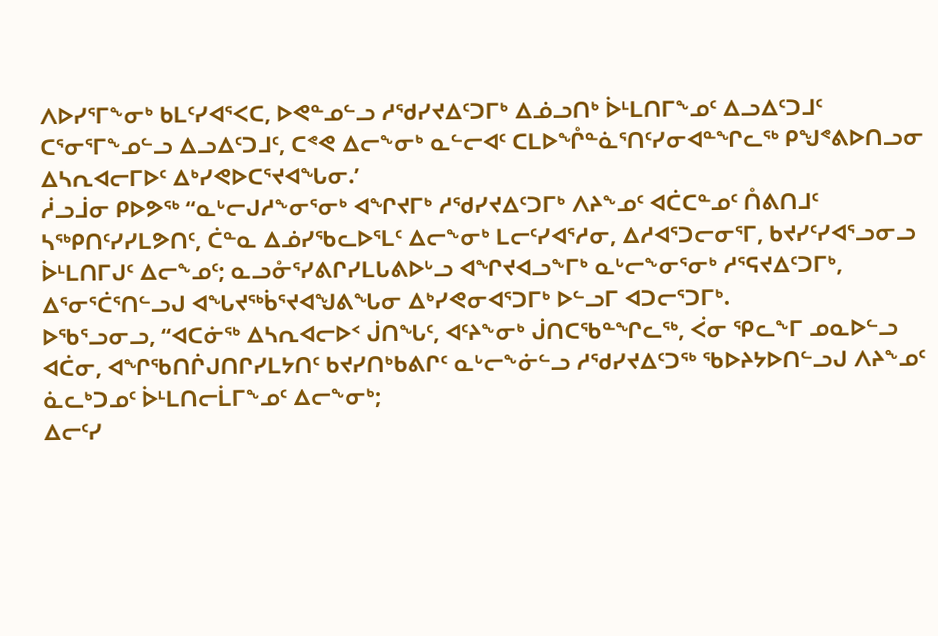ᐱᐅᓯᕐᒥᖕᓂᒃ ᑲᒪᑦᓯᐊᕐᐸᑕ, ᐅᕙᓐᓄᓪᓗ ᓱᖁᓯᔪᐃᑦᑐᒥᒃ ᐃᓅᓗᑎᒃ ᐆᒻᒪᑎᒥᖕᓄᑦ ᐃᓗᐃᑦᑐᒧᑦ ᑕᕐᓂᕐᒥᖕᓄᓪᓗ ᐃᓗᐃᑦᑐᒧᑦ, ᑕᕝᕙ ᐃᓕᖕᓂᒃ ᓇᓪᓕᐊᑦ ᑕᒪᐅᖎᓐᓈᕐᑎᑦᓯᓂᐊᓐᖏᓚᖅ ᑭᖑᕝᕕᐅᑎᓗᓂ ᐃᓴᕆᐊᓕᒥᐅᑦ ᐃᒃᓯᕙᐅᑕᕐᔪᐊᖓᓂ.’
ᓲᓗᒨᓂ ᑭᐅᕗᖅ “ᓇᒡᓕᒍᓱᖕᓂᕐᓂᒃ ᐊᖏᔪᒥᒃ ᓱᖁᓯᔪᐃᑦᑐᒥᒃ ᐱᔨᖕᓄᑦ ᐊᑖᑕᓐᓄᑦ ᑍᕕᑎᒧᑦ ᓴᖅᑭᑎᑦᓯᓯᒪᕗᑎᑦ, ᑖᓐᓇ ᐃᓅᓯᖃᓚᐅᕐᒪᑦ ᐃᓕᖕᓂᒃ ᒪᓕᑦᓯᐊᕐᓱᓂ, ᐃᓱᐊᕐᑐᓕᓂᕐᒥ, ᑲᔪᓯᑦᓯᐊᕐᓗᓂᓗ ᐆᒻᒪᑎᒥᒍᑦ ᐃᓕᖕᓄᑦ; ᓇᓗᓁᕐᓯᕕᒋᓯᒪᒐᕕᐅᒡᓗ ᐊᖏᔪᐊᓗᖕᒥᒃ ᓇᒡᓕᖕᓂᕐᓂᒃ ᓱᕐᕋᔪᐃᑦᑐᒥᒃ, ᐃᕐᓂᕐᑖᕐᑎᓪᓗᒍ ᐊᖓᔪᖅᑳᕐᔪᐊᖑᕕᖓᓂ ᐃᒃᓯᕙᓂᐊᕐᑐᒥᒃ ᐅᓪᓗᒥ ᐊᑐᓕᕐᑐᒥᒃ.
ᐅᖃᕐᓗᓂᓗ, “ᐊᑕᓃᖅ ᐃᓴᕆᐊᓕᐅᑉ ᒎᑎᖓᑦ, ᐊᑦᔨᖕᓂᒃ ᒎᑎᑕᖃᓐᖏᓚᖅ, ᐹᓂ ᕿᓚᖕᒥ ᓄᓇᐅᓪᓗ ᐊᑖᓂ, ᐊᖏᖃᑎᒌᒍᑎᒋᓯᒪᔭᑎᑦ ᑲᔪᓯᑎᒃᑲᕕᒋᑦ ᓇᒡᓕᖕᓃᓪᓗ ᓱᖁᓯᔪᐃᑦᑐᖅ ᖃᐅᔨᔭᐅᑎᓪᓗᒍ ᐱᔨᖕᓄᑦ ᓈᓚᒃᑐᓄᑦ ᐆᒻᒪᑎᓕᒫᒥᖕᓄᑦ ᐃᓕᖕᓂᒃ;
ᐃᓕᑦᓯ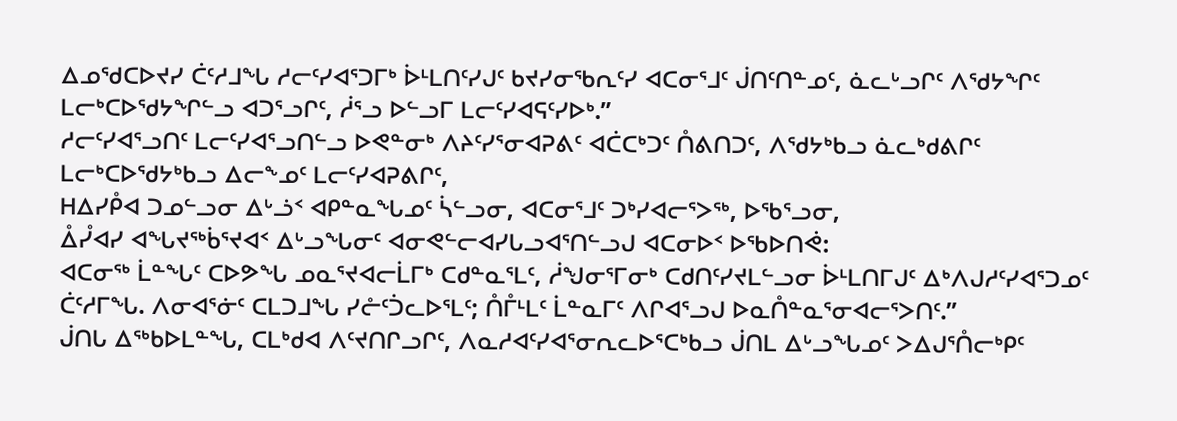ᐃᓄᖁᑕᐅᔪᓯ ᑖᑦᓱᒧᖓ ᓱᓕᑦᓯᐊᕐᑐᒥᒃ ᐆᒻᒪᑎᑦᓯᒍᑦ ᑲᔪᓯᓂᖃᕆᑦᓯ ᐊᑕᓂᕐᒧᑦ ᒎᑎᑦᑎᓐᓄᑦ, ᓈᓚᒡᓗᒋᑦ ᐱᖁᔭᖏᑦ ᒪᓕᒃᑕᐅᖁᔭᖏᓪᓗ ᐊᑐᕐᓗᒋᑦ, ᓲᕐᓗ ᐅᓪᓗᒥ ᒪᓕᑦᓯᐊᕋᑦᓯᐅᒃ.”
ᓱᓕᑦᓯᐊᕐᓗᑎᑦ ᒪᓕᑦᓯᐊᕐᓗᑎᓪᓗ ᐅᕙᓐᓂᒃ ᐱᔨᑦᓯᕐᓂᐊᕈᕕᑦ ᐊᑖᑕᒃᑐᑦ ᑍᕕᑎᑐᑦ, ᐱᖁᔭᒃᑲᓗ ᓈᓚᒃᑯᕕᒋᑦ ᒪᓕᒃᑕᐅᖁᔭᒃᑲᓗ ᐃᓕᖕᓄᑦ ᒪᓕᑦᓯᐊᕈᕕᒋᑦ,
ᕼᐃᓯᑬᐊ ᑐᓄᓪᓗᓂ ᐃᒡᓘᑉ ᐊᑭᓐᓇᖓᓄᑦ ᓵᓪᓗᓂ, ᐊᑕᓂᕐᒧᑦ ᑐᒃᓯᐊᓕᕐᐳᖅ, ᐅᖃᕐᓗᓂ,
ᐂᓮᐊᓯ ᐊᖓᔪᖅᑳᕐᔪᐊᑉ ᐃᒡᓗᖓᓂᑦ ᐊᓂᕙᓪᓕᐊᓯᒐᓗᐊᕐᑎᓪᓗᒍ ᐊᑕᓂᐅᑉ ᐅᖃᐅᑎᕚ:
ᐊᑕᓂᖅ ᒫᓐᖓᑦ ᑕᐅᕗᖓ ᓄᓇᕐᔪᐊᓕᒫᒥᒃ ᑕᑯᓐᓇᕐᒪᑦ, ᓲᖑᓂᕐᒥᓂᒃ ᑕᑯᑎᑦᓯᔪᒪᓪᓗᓂ ᐆᒻᒪᑎᒥᒍᑦ ᐃᒃᐱᒍᓱᑦᓯᐊᕐᑐᓄᑦ ᑖᑦᓱᒥᖓ. ᐱᓂᐊᕐᓃᑦ ᑕᒪᑐᒧᖓ ᓯᓔᑦᑑᓚᐅᕐᒪᑦ; ᑍᒤᒻᒪᑦ ᒫᓐᓇᒥᑦ ᐱᒋᐊᕐᓗᒍ ᐅᓇᑍᓐᓇᕐᓂᐊᓕᕐᐳᑎᑦ.”
ᒎᑎᒐ ᐃᖅᑲᐅᒪᓐᖓ, ᑕᒪᒃᑯᐊ ᐱᑦᔪᑎᒋᓗᒋᑦ, ᐱᓇᓱᐊᑦᓯᐊᕐᓂᕆᓚᐅᕐᑕᒃᑲᓗ ᒎᑎᒪ ᐃᒡᓗᖓᓄᑦ ᐳᐃᒍᕐᑍᓕᒃᑭᑦ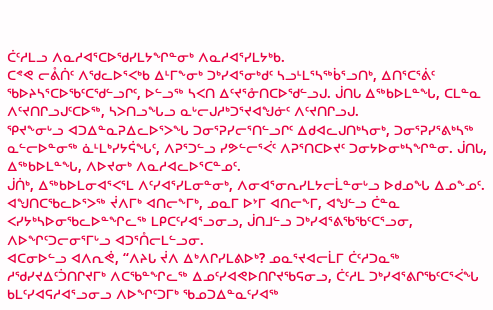ᑖᑦᓱᒪᓗ ᐱᓇᓱᐊᕐᑕᐅᖁᓯᒪᔭᖏᓐᓂᒃ ᐱᓇᓱᐊᕐᓯᒪᔭᒃᑲ.
ᑕᕝᕙ ᓕᕔᑏᑦ ᐱᖁᓚᐅᕐᐸᒃᑲ ᐃᒻᒥᖕᓂᒃ ᑐᒃᓯᐊᕐᓂᒃᑯᑦ ᓴᓗᒻᒪᕐᓴᖅᑳᕐᓗᑎᒃ, ᐃᑎᕐᑕᕐᕖᑦ ᖃᐅᔨᓴᕐᑕᐅᖃᑦᑕᖁᓪᓗᒋᑦ, ᐅᓪᓗᖅ ᓴᐸᑎ ᐃᑦᔪᕐᓁᑎᑕᐅᖁᓪᓗᒍ. ᒎᑎᒐ ᐃᖅᑲᐅᒪᓐᖓ, ᑕᒪᓐᓇ ᐱᑦᔪᑎᒋᓗᒍᑦᑕᐅᖅ, ᓴᐳᑎᓗᖓᓗ ᓇᒡᓕᒍᓱᒃᑐᕐᔪᐊᖑᓃᑦ ᐱᑦᔪᑎᒋᓗᒍ.
ᕿᔪᖕᓂᒡᓗ ᐊᑐᐃᓐᓇᕈᐃᓚᐅᕐᐳᖓ ᑐᓂᕐᕈᓯᓕᕐᑎᓪᓗᒋᑦ ᐃᑯᐊᓚᒍᑎᒃᓴᓂᒃ, ᑐᓂᕐᕈᓯᕐᕕᒃᓴᖅ ᓇᓪᓕᐅᓐᓂᖅ ᓈᒻᒪᒃᓯᔭᕌᖓᑦ, ᐱᕈᕐᑐᓪᓗ ᓯᕗᓪᓕᕐᐹᑦ ᐱᕈᕐᑎᑕᐅᔪᑦ ᑐᓂᔭᐅᓂᒃᓴᖏᓐᓂ. ᒎᑎᒐ, ᐃᖅᑲᐅᒪᓐᖓ, ᐱᐅᔪᓂᒃ ᐱᓇᓱᐊᓚᐅᕐᑕᓐᓄᑦ.
ᒎᑏᒃ, ᐃᖅᑲᐅᒪᓂᐊᕐᐸᕐᒪ ᐱᑦᓯᐊᕐᓯᒪᓂᓐᓂᒃ, ᐱᓂᐊᕐᓂᕆᓯᒪᔭᓕᒫᓐᓂᒡᓗ ᐅᑯᓄᖓ ᐃᓄᖕᓄᑦ.
ᐊᖑᑎᑕᖃᓚᐅᕐᐳᖅ ᔫᐱᒥᒃ ᐊᑎᓕᖕᒥᒃ, ᓄᓇᒥ ᐅᔾᒥ ᐊᑎᓕᖕᒥ, ᐊᖑᓪᓗ ᑖᓐᓇ ᐸᓯᔭᒃᓴᐅᓂᖃᓚᐅᓐᖏᓚᖅ ᒪᑭᑕᑦᓯᐊᕐᓗᓂᓗ, ᒎᑎᒧᓪᓗ ᑐᒃᓯᐊᕐᕕᖃᖃᑦᑕᕐᓗᓂ, ᐱᐅᖏᑦᑐᓕᓂᕐᒥᒡᓗ ᐊᑐᕐᑍᓕᒪᓪᓗᓂ.
ᐊᑕᓂᐅᓪᓗ ᐊᐱᕆᕚ, “ᐱᔨᒐ ᔫᐱ ᐃᒃᐱᒋᓯᒪᕕᐅᒃ? ᓄᓇᕐᔪᐊᓕᒫᒥ ᑖᑦᓱᑐᓇᖅ ᓱᖁᓯᔪᐃᑦᑑᑎᒋᔪᒥᒃ ᐱᑕᖃᓐᖏᓚᖅ ᐃᓄᑦᓯᐊᕙᐅᑎᒋᔪᖃᕋᓂᓗ, ᑖᑦᓱᒪ ᑐᒃᓯᐊᕐᕕᒋᖃᑦᑕᕐᐹᖓ ᑲᒪᑦᓯᐊᕋᓱᐊᕐᓗᓂᓗ ᐱᐅᖏᑦᑐᒥᒃ ᖃᓄᑐᐃᓐᓇᑦᓯᐊᖅ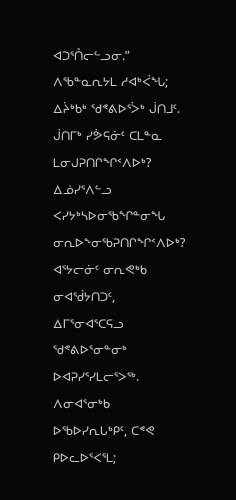ᐊᑐᕐᑍᓕᓪᓗᓂ.”
ᐱᖃᓐᓇᕆᔭᒪ ᓱᐊᒃᐹᖓ; ᐃᔩᒃᑲᒃ ᖁᕝᕕᐅᕐᐴᒃ ᒎᑎᒧᑦ.
ᒎᑎᒥᒃ ᓯᕘᕋᓃᑦ ᑕᒪᓐᓇ ᒪᓂᒍᕈᑎᒋᖏᑉᐱᐅᒃ? ᐃᓅᓯᕐᐱᓪᓗ ᐸᓯᔭᒃᓴᐅᓂᖃᖏᓐᓂᖓ ᓂᕆᐅᖕᓂᖃᕈᑎᒋᖏᑉᐱᐅᒃ?
ᐊᕐᔭᓕᓃᑦ ᓂᕆᕙᒃᑲ ᓂᐊᖂᔭᑎᑐᑦ, ᐃᒥᕐᓂᐊᕐᑕᕋᓗ ᖁᕝᕕᐅᕐᓂᓐᓂᒃ ᐅᐊᕈᓯᕐᓯᒪᓕᕐᐳᖅ.
ᐱᓂᐊᕐᓂᒃᑲ ᐅᖃᐅᓯᕆᒐᒃᑭᑦ, ᑕᕝᕙ ᑭᐅᓚᐅᕐᐸᕐᒪ;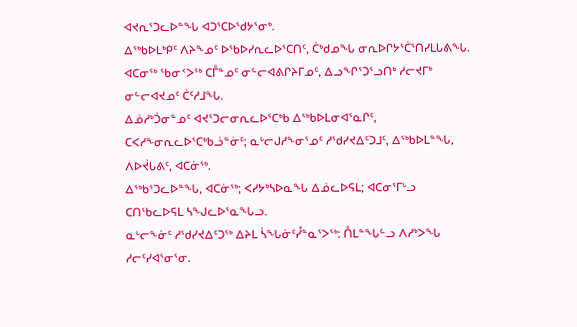ᐊᔪᕆᕐᑐᓚᐅᓐᖓ ᐊᑐᕐᑕᐅᖁᔭᕐᓂᒃ.
ᐃᖅᑲᐅᒪᒃᑭᑦ ᐱᔨᖕᓄᑦ ᐅᖃᐅᓯᕆᓚᐅᕐᑕᑎᑦ, ᑖᒃᑯᓄᖓ ᓂᕆᐅᒋᔭᕐᑖᕐᑎᓯᒪᒐᕕᖓ.
ᐊᑕᓂᖅ ᖃᓂᑉᐳᖅ ᑕᒤᓐᓄᑦ ᓂᓪᓕᐊᕕᒋᔨᒥᓄᑦ, ᐃᓗᖏᕐᑐᕐᓗᑎᒃ ᓱᓕᔪᒥᒃ ᓂᓪᓕᐊᔪᓄᑦ ᑖᑦᓱᒧᖓ.
ᐃᓅᓱᒃᑑᓂᓐᓄᑦ ᐊᔪᕐᑐᓕᓂᕆᓚᐅᕐᑕᒃᑲ ᐃᖅᑲᐅᒪᓂᐊᕐᓇᒋᑦ, ᑕᐸᓱᖕᓂᕆᓚᐅᕐᑕᒃᑲᓘᓐᓃᑦ; ᓇᒡᓕᒍᓱᖕᓂᕐᓄᑦ ᓱᖁᓯᔪᐃᑦᑐᒧᑦ, ᐃᖅᑲᐅᒪᓐᖓ, ᐱᐅᔫᒐᕕᑦ, ᐊᑕᓃᖅ.
ᐃᖅᑲᕐᑐᓚᐅᓐᖓ, ᐊᑕᓃᖅ; ᐸᓯᔭᒃᓴᐅᓇᖓ ᐃᓅᓚᐅᕋᒪ; ᐊᑕᓂᕐᒥᒡᓗ ᑕᑎᖃᓚᐅᕋᒪ ᓴᖑᓚᐅᕐᓇᖓᓗ.
ᓇᒡᓕᖕᓃᑦ ᓱᖁᓯᔪᐃᑦᑐᖅ ᐃᔨᒪ ᓵᖓᓃᑦᓮᓐᓇᕐᐳᖅ: ᑍᒪᓐᖓᓪᓗ ᐱᓱᒃᐳᖓ ᓱᓕᑦᓯᐊᕐᓂᕐᓂ.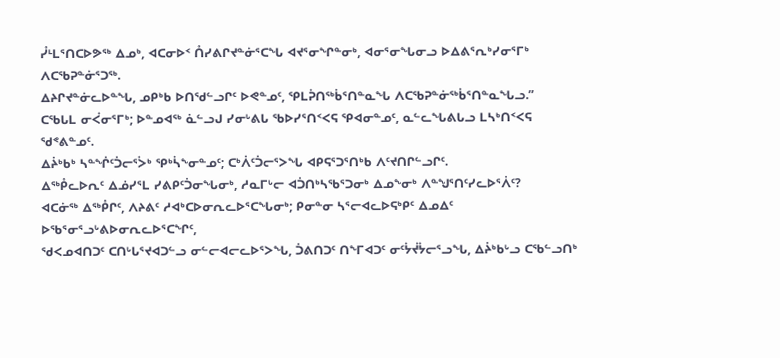ᓮᒻᒪᕐᑎᑕᐅᕗᖅ ᐃᓄᒃ, ᐊᑕᓂᐅᑉ ᑍᓯᕕᒋᔪᓐᓃᕐᑕᖓ ᐊᔪᕐᓂᖏᓐᓂᒃ, ᐊᓂᕐᓂᖓᓂᓗ ᐅᐃᕕᕐᕆᒃᓯᓂᕐᒥᒃ ᐱᑕᖃᕈᓐᓃᕐᑐᖅ.
ᐃᔨᒋᔪᓐᓃᓚᐅᓐᖓ, ᓄᑭᒃᑲ ᐅᑎᖁᓪᓗᒋᑦ ᐅᕙᓐᓄᑦ, ᕿᒪᕉᑎᖅᑳᕐᑎᓐᓇᖓ ᐱᑕᖃᕈᓐᓃᖅᑳᕐᑎᓐᓇᖓᓗ.”
ᑕᖃᒐᒪ ᓂᐹᓂᕐᒥᒃ; ᐅᓐᓄᐊᖅ ᓈᓪᓗᒍ ᓯᓂᒡᕕᒐ ᖃᐅᓯᕐᑎᑉᐸᕋ ᕿᐊᓂᓐᓄᑦ, ᓇᓪᓚᖓᕕᒐᓗ ᒪᓴᒃᑎᑉᐸᕋ ᖁᕝᕕᓐᓄᑦ.
ᐃᔩᒃᑲᒃ ᓴᓐᖐᑦᑑᓕᕐᐴᒃ ᕿᒃᓵᖕᓂᓐᓄᑦ; ᑕᒃᐲᑦᑑᓕᕐᐳᖓ ᐊᑭᕋᕐᑐᕐᑎᒃᑲ ᐱᑦᔪᑎᒋᓪᓗᒋᑦ.
ᐃᖅᑬᓚᐅᕆᑦ ᐃᓅᓯᕐᒪ ᓯᕕᑭᑦᑑᓂᖓᓂᒃ, ᓱᓇᒥᒡᓕ ᐊᑑᑎᒃᓴᖃᕐᑐᓂᒃ ᐃᓄᖕᓂᒃ ᐱᓐᖑᕐᑎᑦᓯᓚᐅᕐᐲᑦ?
ᐊᑕᓃᖅ ᐃᖅᑬᒋᑦ, ᐱᔨᕕᑦ ᓱᐊᒃᑕᐅᓂᕆᓚᐅᕐᑕᖓᓂᒃ; ᑭᓂᓐᓂ ᓴᕐᓕᐊᓚᐅᕋᒃᑭᑦ ᐃᓄᐃᑦ ᐅᖃᕐᓂᕐᓗᒡᕕᐅᓂᕆᓚᐅᕐᑕᖏᑦ,
ᖁᐸᓄᐊᑎᑐᑦ ᑕᑎᒡᒐᕐᔪᐊᑐᓪᓗ ᓂᓪᓕᐊᓕᓚᐅᕐᐳᖓ, ᑑᕕᑎᑐᑦ ᑎᖕᒥᐊᑐᑦ ᓂᑦᔮᔫᔮᓕᕐᓗᖓ, ᐃᔩᒃᑲᒡᓗ ᑕᖃᓪᓗᑎᒃ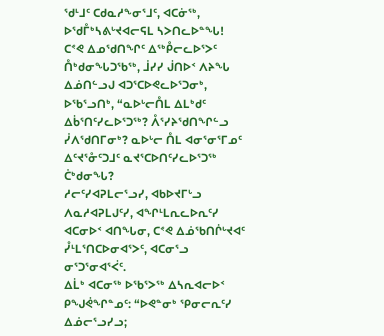ᖁᒻᒧᑦ ᑕᑯᓇᓱᖕᓂᕐᒧᑦ, ᐊᑕᓃᖅ, ᐅᖁᒤᒃᓴᕕᒡᔪᐊᓕᕋᒪ ᓴᐳᑎᓚᐅᓐᖓ!
ᑕᕝᕙ ᐃᓄᖁᑎᖏᑦ ᐃᖅᑬᓕᓚᐅᕐᐳᑦ ᑍᒃᑯᓂᖓᑐᖃᖅ, ᒨᓯᓯ ᒎᑎᐅᑉ ᐱᔨᖓ ᐃᓅᑎᓪᓗᒍ ᐊᑐᕐᑕᐅᕙᓚᐅᕐᑐᓂᒃ, ᐅᖃᕐᓗᑎᒃ, “ᓇᐅᒡᓕᑍᒪ ᐃᒪᒃᑯᑦ ᐃᑳᕐᑎᑦᓯᓚᐅᕐᑐᖅ? ᐰᕐᓯᔨᖁᑎᖏᓪᓗ ᓰᐱᖁᑎᒥᓂᒃ? ᓇᐅᒡᓕ ᑍᒪ ᐊᓂᕐᓂᕐᒥᓄᑦ ᐃᑦᔪᕐᓁᑦᑐᒧᑦ ᓇᔪᕐᑕᐅᑎᑦᓯᓚᐅᕐᑐᖅ ᑖᒃᑯᓂᖓ?
ᓱᓕᑦᓯᐊᕈᒪᓕᕐᓗᓯ, ᐊᑲᐅᔪᒥᒡᓗ ᐱᓇᓱᐊᕈᒪᒍᑦᓯ, ᐊᖏᒻᒪᕆᓚᐅᕆᑦᓯ ᐊᑕᓂᐅᑉ ᐊᑎᖓᓂ, ᑕᕝᕙ ᐃᓅᖃᑎᒌᒡᔪᐊᑦ ᓮᒻᒪᕐᑎᑕᐅᓂᐊᕐᐳᑦ, ᐊᑕᓂᕐᓗ ᓂᕐᑐᕐᓂᐊᕐᐹᑦ.
ᐃᒫᒃ ᐊᑕᓂᖅ ᐅᖃᕐᐳᖅ ᐃᓴᕆᐊᓕᐅᑉ ᑭᖑᕚᖏᓐᓄᑦ: “ᐅᕙᓐᓂᒃ ᕿᓂᓕᕆᑦᓯ ᐃᓅᓕᕐᓗᓯᓗ;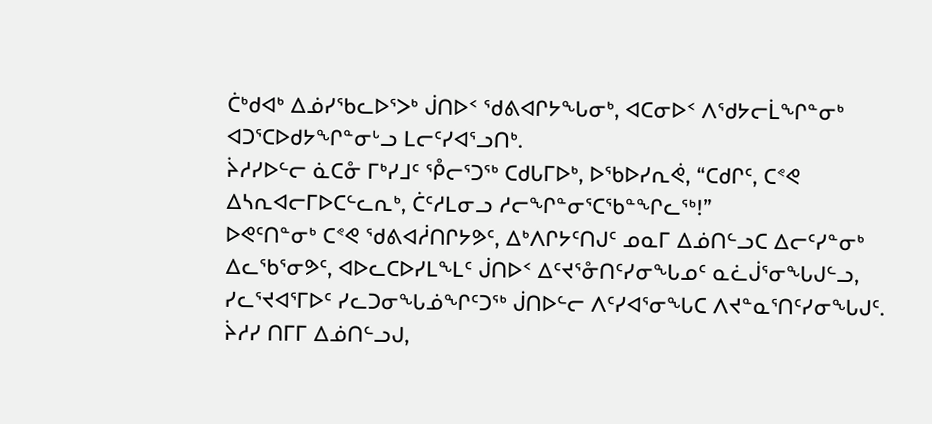ᑖᒃᑯᐊᒃ ᐃᓅᓯᖃᓚᐅᕐᐳᒃ ᒎᑎᐅᑉ ᖁᕕᐊᒋᔭᖓᓂᒃ, ᐊᑕᓂᐅᑉ ᐱᖁᔭᓕᒫᖏᓐᓂᒃ ᐊᑐᕐᑕᐅᑯᔭᖏᓐᓂᒡᓗ ᒪᓕᑦᓯᐊᕐᓗᑎᒃ.
ᔩᓱᓯᐅᓪᓕ ᓈᑕᓁ ᒥᒃᓯᒧᑦ ᕾᓕᕐᑐᖅ ᑕᑯᒐᒥᐅᒃ, ᐅᖃᐅᓯᕆᕚ, “ᑕᑯᒋᑦ, ᑕᕝᕙ ᐃᓴᕆᐊᓕᒥᐅᑕᓪᓚᕆᒃ, ᑖᑦᓱᒪᓂᓗ ᓱᓕᖏᓐᓂᕐᑕᖃᓐᖏᓚᖅ!”
ᐅᕙᑦᑎᓐᓂᒃ ᑕᕝᕙ ᖁᕕᐊᓲᑎᒋᔭᕗᑦ, ᐃᒃᐱᒋᔭᑦᑎᒍᑦ ᓄᓇᒥ ᐃᓅᑎᓪᓗᑕ ᐃᓕᑦᓯᓐᓂᒃ ᐃᓚᖃᕐᓂᕗᑦ, ᐊᐅᓚᑕᐅᓯᒪᖕᒪᑦ ᒎᑎᐅᑉ ᐃᑦᔪᕐᓁᑎᑦᓯᓂᖓᓄᑦ ᓇᓛᒎᕐᓂᖓᒍᓪᓗ, ᓯᓚᕐᔪᐊᕐᒥᐅᑦ ᓯᓚᑐᓂᖓᓅᖏᑦᑐᖅ ᒎᑎᐅᓪᓕ ᐱᑦᓯᐊᕐᓂᖓᑕ ᐱᔪᓐᓇᕐᑎᑦᓯᓂᖓᒍᑦ.
ᔩᓱᓯ ᑎᒥᒥ ᐃᓅᑎᓪᓗᒍ,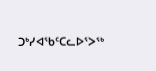ᑐᒃᓯᐊᖃᑦᑕᓚᐅᕐᐳᖅ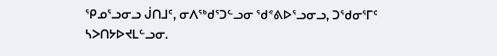ᕿᓄᕐᓗᓂᓗ ᒎᑎᒧᑦ, ᓂᐱᖅᑯᕐᑐᓪᓗᓂ ᖁᕝᕕᐅᕐᓗᓂᓗ, ᑐᖁᓂᕐᒥᑦ ᓴᐳᑎᔭᐅᔪᒪᓪᓗᓂ.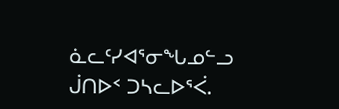ᓈᓚᑦᓯᐊᕐᓂᖓᓄᓪᓗ ᒎᑎᐅᑉ ᑐᓴᓚᐅᕐᐹ.